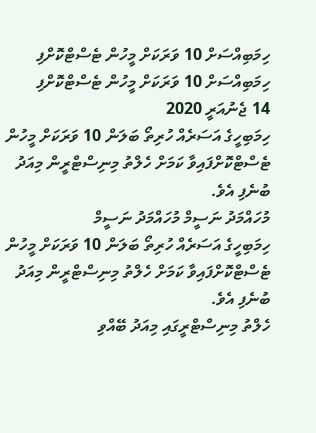ހިމަބިއްސަށް 10 ވަރަކަށް މީހުން ޓެސްޓްކޮށްފި
ހިމަބިއްސަށް 10 ވަރަކަށް މީހުން ޓެސްޓްކޮށްފި
14 ޖެނުއަރީ 2020
ހިމަބިހީގެ އަސަރެއް ހުރިތޯ ބަލަން 10 ވަރަކަށް މީހުން ޓެސްޓްކޮށްފައިވާ ކަމަށް ހެލްތު މިނިސްޓްރީން މިއަދު ބުނެފި އެވެ.
މުހައްމަދު ނަސީމް މުހައްމަދު ނަސީމް
ހިމަބިހީގެ އަސަރެއް ހުރިތޯ ބަލަން 10 ވަރަކަށް މީހުން ޓެސްޓްކޮށްފައިވާ ކަމަށް ހެލްތު މިނިސްޓްރީން މިއަދު ބުނެފި އެވެ.
ހެލްތު މިނިސްޓްރީގައި މިއަދު ބޭއްވި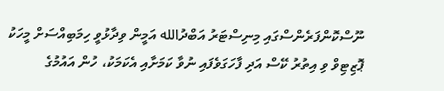ނޫސްކޮންފަރެންސްގައި މިނިސްޓަރު އަބްދުالله އަމީން ވިދާޅުވީ ހިމަބިއްސަށް މީހަކު ޕޮޒިޓިވް ވި އިތުރު ކޭސް އަދި ފާހަގަވެފައި ނުވާ ކަމަށާއި އެކަމަކު، ހުން އައުމުގެ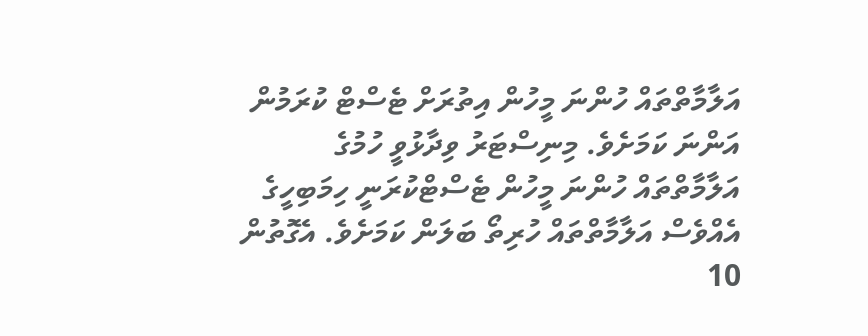އަލާމާތްތައް ހުންނަ މީހުން އިތުރަށް ޓެސްޓް ކުރަމުން އަންނަ ކަމަށެވެ. މިނިސްޓަރު ވިދާޅުވީ ހުމުގެ އަލާމާތްތައް ހުންނަ މީހުން ޓެސްޓްކުރަނީ ހިމަބިހީގެ އެއްވެސް އަލާމާތްތައް ހުރިތޯ ބަލަން ކަމަށެވެ. އެގޮތުން 10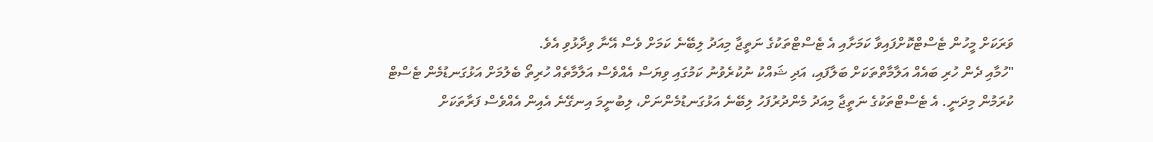ވަރަކަށް މީހުން ޓެސްޓްކޮށްފައިވާ ކަމަށާއި އެ ޓެސްޓްތަކުގެ ނަތީޖާ މިއަދު ލިބޭނެ ކަމަށް ވެސް އޭނާ ވިދާޅުވި އެވެ.
"ހުމާއި ދެން ހުރި ބައެއް އަލާމާތްތަކަށް ބަލާފައި، އަދި ޝައްކު ނުކުރެވުނު ކަމުގައި ވިޔަސް އެއްވެސް އަލާމާތެއް ހުރިތޯ ބެލުމަށް އަޅުގަނޑުމެން ޓެސްޓް ކުރަމުން މިދަނީ. އެ ޓެސްޓްތަކުގެ ނަތީޖާ މިއަދު މެންދުރުފަހު ލިބޭނެ އަޅުގަނޑުމެންނަށް، ލިބުނީމަ އިނގޭނެ އެއިން އެއްވެސް ފަރާތަކަށް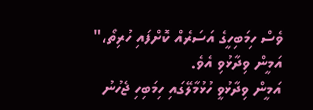ވެސް ހިމަބިހީގެ އަސަރެއް ކޮށްފައި ހުރިތޯ،" އަމީން ވިދާޅުވި އެވެ.
އަމީން ވިދާޅުވީ ހުޅުމާލޭގައި ހިމަބިހި ޖެހުނު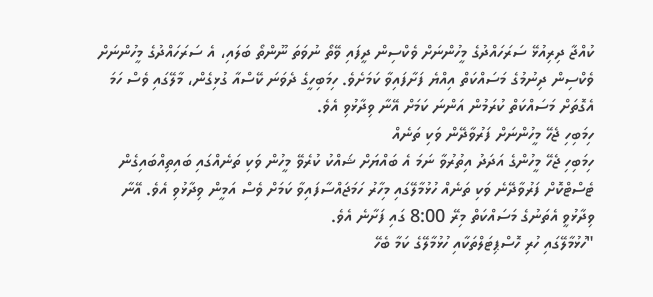ކުއްޖާ ދިރިއުޅޭ ސަރަހައްދުގެ މީހުންނަށް ވެކްސިން ދީފައި ވޭތޯ ނުވަތަ ނޫންތޯ ބަލައި، އެ ސަރަހައްދުގެ މީހުންނަށް ވެކްސިން ދިނުމުގެ މަސައްކަތް އިއްޔެ ފަށާފައިވާ ކަމަށެވެ. ހިމަބިހީގެ ދެވަނަ ކޭސްއާ ގުޅިގެން، މާލޭގައި ވެސް ހަމަ އެގޮތަށް މަސައްކަތް ކުރަމުން އަންނަ ކަމަށް އޭނާ ވިދާޅުވި އެވެ.
ހިމަބިހި ޖެހޭ މީހުންނަށް ފަރުވާދޭން ވަކި ތަނެއް
ހިމަބިހި ޖެހޭ މީހުންގެ އަދަދު އިތުރުވާ ނަމަ އެ ބައްޔަށް ޝައްކު ކުރެވޭ މީހުން ވަކި ތަނެއްގައި ބައިތިއްބައިގެން ޓެސްޓްކޮށް ފަރުވާދޭނެ ވަކި ތަނެއް ހުޅުމާލޭގައި މިހާރު ހަމަޖައްސާފައިވާ ކަމަށް ވެސް އަމީން ވިދާޅުވި އެވެ. އޭނާ ވިދާޅުވީ އެތަނުގެ މަސައްކަތް މިރޭ 8:00 ގައި ފަށާނެ އެވެ.
"ހުޅުމާލޭގައި ހުރި ހޮސްޕިޓަލްތަކާއި ހުޅުމާލޭގެ ކަމާ ބެހޭ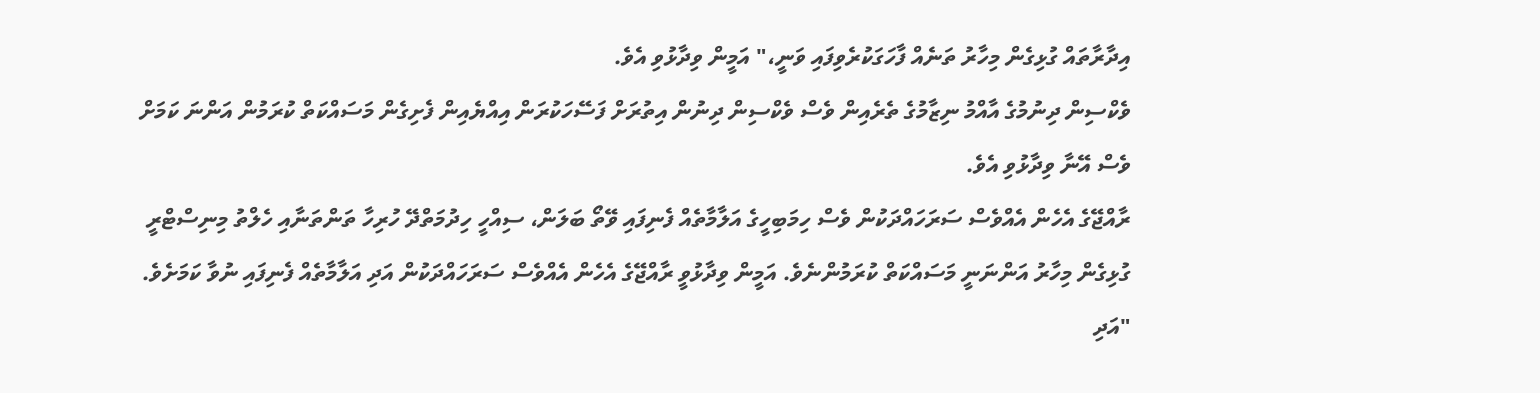އިދާރާތައް ގުޅިގެން މިހާރު ތަނެއް ފާހަގަކުރެވިފައި ވަނީ،" އަމީން ވިދާޅުވި އެވެ.
ވެކްސިން ދިނުމުގެ އާއްމު ނިޒާމުގެ ތެރެއިން ވެސް ވެކްސިން ދިނުން އިތުރަށް ފަސޭހަކުރަން އިއްޔެއިން ފެށިގެން މަސައްކަތް ކުރަމުން އަންނަ ކަމަށް ވެސް އޭނާ ވިދާޅުވި އެވެ.
ރާއްޖޭގެ އެހެން އެއްވެސް ސަރަހައްދަކުން ވެސް ހިމަބިހީގެ އަލާމާތެއް ފެނިފައި ވޭތޯ ބަލަން، ސިއްހީ ހިދުމަތްދޭ ހުރިހާ ތަންތަނާއި ހެލްތު މިނިސްޓްރީ ގުޅިގެން މިހާރު އަންނަނީ މަސައްކަތް ކުރަމުންނެވެ. އަމީން ވިދާޅުވީ ރާއްޖޭގެ އެހެން އެއްވެސް ސަރަހައްދަކުން އަދި އަލާމާތެއް ފެނިފައި ނުވާ ކަމަށެވެ.
"އަދި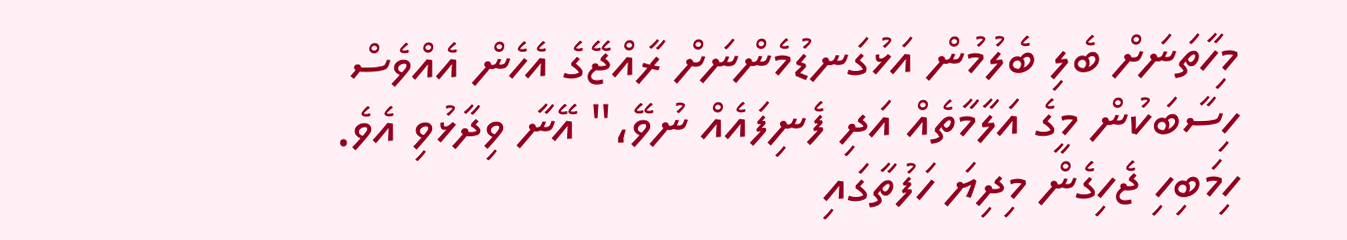މިހާތަނަށް ބެލި ބެލުމުން އަޅުގަނޑުމެންނަށް ރާއްޖޭގެ އެހެން އެއްވެސް ހިސާބަކުން މީގެ އަލާމާތެއް އަދި ފެނިފައެއް ނުވޭ،" އޭނާ ވިދާޅުވި އެވެ.
ހިމަބިހި ޖެހިގެން މިދިޔަ ހަފުތާގައި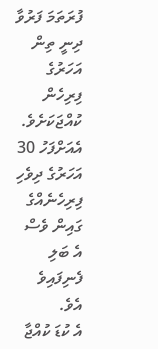ފުރަތަމަ ފަރުވާ ދިނީ ތިން އަހަރުގެ ފިރިހެން ކުއްޖަކަށެވެ. އެއަށްފަހު 30 އަހަރުގެ ދިވެހި ފިރިހެނެއްގެ ގައިން ވެސް އެ ބަލި ފެނިފައިވެ އެވެ.
އެ ކުޑަ ކުއްޖާ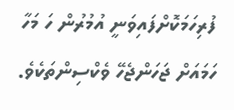ފުރިހަމަކޮށްފައިވަނީ އުމުރުން ހަ މަހާ ހަމައަށް ޖަހަންޖެހޭ ވެކްސިންތަކެވެ.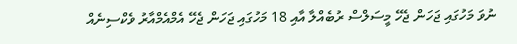ނުވަ މަހުގައި ޖަހަން ޖެހޭ މީސަލްސް ރުބެއްލާ އާއި 18 މަހުގައި ޖަހަން ޖެހޭ އެމްއެމްއާރު ވެކްސިނެއް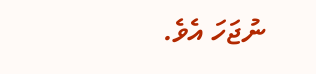ނުޖަހަ އެވެ.